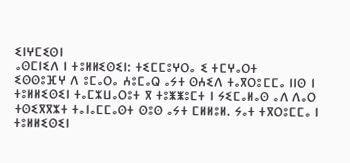ⵉⵏⵖⵎⵉⵙⵏ
ⴰⵙⵎⵏⵉⴷ ⵏ ⵜⵓⵍⵍⵉⵙⵉⵏ: ⵜⵉⵎⵎⵓⵖⵔⴰ ⵉ ⵜⵎⵖⴰⵔⵜ
ⵉⵙⵙⵓⴼⵖ ⴷ ⵓⵎⴰⵔⴰ ⵄⵓⵎⴰⵕ ⴰⵢⵜ ⵙⵄⵉⴷ ⵜⴰⴳⵔⵓⵎⵎⴰ ⵏⵏⵙ ⵏ ⵜⵓⵍⵍⵉⵙⵉⵏ ⵜⴰⵎⵣⵡⴰⵔⵓⵜ ⴳ ⵜⵓⵥⵥⵓⵎⵜ ⵏ ⵢⵉⵎⴰⵍⴰⵙ ⴰⴷ ⴷⴰⵔ ⵜⵙⵉⴳⴳⵣⵜ ⵜⴰⵏⴰⵎⵎⴰⵙⵜ ⵙⵓⵙ ⴰⵢⵜ ⵎⵍⵍⵓⵍ. ⵢⴰⵜ ⵜⴳⵔⵓⵎⵎⴰ ⵏ ⵜⵓⵍⵍⵉⵙⵉⵏ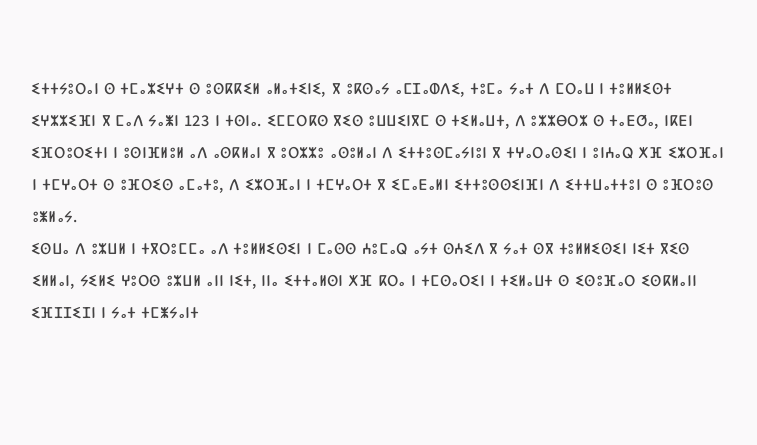ⵉⵜⵜⵢⵓⵔⴰⵏ ⵙ ⵜⵎⴰⵣⵉⵖⵜ ⵙ ⵓⵙⴽⴽⵉⵍ ⴰⵍⴰⵜⵉⵏⵉ, ⴳ ⵓⴽⵙⴰⵢ ⴰⵎⵊⴰⵀⴷⵉ, ⵜⵓⵎⴰ ⵢⴰⵜ ⴷ ⵎⵔⴰⵡ ⵏ ⵜⵓⵍⵍⵉⵙⵜ ⵉⵖⵣⵣⵉⴼⵏ ⴳ ⵎⴰⴷ ⵢⴰⵥⵏ 123 ⵏ ⵜⵙⵏⴰ. ⵉⵎⵎⵔⴽⵙ ⴳⵉⵙ ⵓⵡⵡⵉⵏⴳⵎ ⵙ ⵜⵉⵍⴰⵡⵜ, ⴷ ⵓⵣⵣⴱⵔⵣ ⵙ ⵜⴰⴹⵚⴰ, ⵏⴽⴹⵏ ⵉⴼⵔⵓⵔⵉⵜⵏ ⵏ ⵓⵙⵏⴼⵍⵓⵍ ⴰⴷ ⴰⵙⴽⵍⴰⵏ ⴳ ⵓⵔⵣⵣⵓ ⴰⵙⵓⵍⴰⵏ ⴷ ⵉⵜⵜⵓⵙⵎⴰⵢⵏⵓⵏ ⴳ ⵜⵖⴰⵔⴰⵙⵉⵏ ⵏ ⵓⵏⵄⴰⵕ ⵅⴼ ⵉⵣⵔⴼⴰⵏ ⵏ ⵜⵎⵖⴰⵔⵜ ⵙ ⵓⴼⵔⵉⵙ ⴰⵎⴰⵜⵓ, ⴷ ⵉⵣⵔⴼⴰⵏ ⵏ ⵜⵎⵖⴰⵔⵜ ⴳ ⵉⵎⴰⴹⴰⵍⵏ ⵉⵜⵜⵓⵙⵙⵉⵏⴼⵏ ⴷ ⵉⵜⵜⵡⴰⵜⵜⵓⵏ ⵙ ⵓⴼⵔⵓⵙ ⵓⵥⵍⴰⵢ.
ⵉⵙⵡⴰ ⴷ ⵓⵣⵡⵍ ⵏ ⵜⴳⵔⵓⵎⵎⴰ ⴰⴷ ⵜⵓⵍⵍⵉⵙⵉⵏ ⵏ ⵎⴰⵙⵙ ⵄⵓⵎⴰⵕ ⴰⵢⵜ ⵙⵄⵉⴷ ⴳ ⵢⴰⵜ ⵙⴳ ⵜⵓⵍⵍⵉⵙⵉⵏ ⵏⵉⵜ ⴳⵉⵙ ⵉⵍⵍⴰⵏ, ⵢⵉⵍⵉ ⵖⵓⵔⵙ ⵓⵣⵡⵍ ⴰⵏⵏ ⵏⵉⵜ, ⵏⵏⴰ ⵉⵜⵜⴰⵍⵙⵏ ⵅⴼ ⴽⵔⴰ ⵏ ⵜⵎⵙⴰⵔⵉⵏ ⵏ ⵜⵉⵍⴰⵡⵜ ⵙ ⵉⵙⵓⴼⴰⵔ ⵉⵙⴽⵍⴰⵏⵏ ⵉⴼⵊⵊⵉⵊⵏ ⵏ ⵢⴰⵜ ⵜⵎⵥⵢⴰⵏⵜ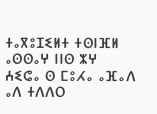ⵜⴰⴳⵓⵊⵉⵍⵜ ⵜⵙⵏⴼⵍ ⴰⵙⵙⴰⵖ ⵏⵏⵙ ⵣⵖ ⵄⵉⵛⴰ ⵙ ⵎⵓⵃⴰ ⴰⴼⴰⴷ ⴰⴷ ⵜⴷⴷⵔ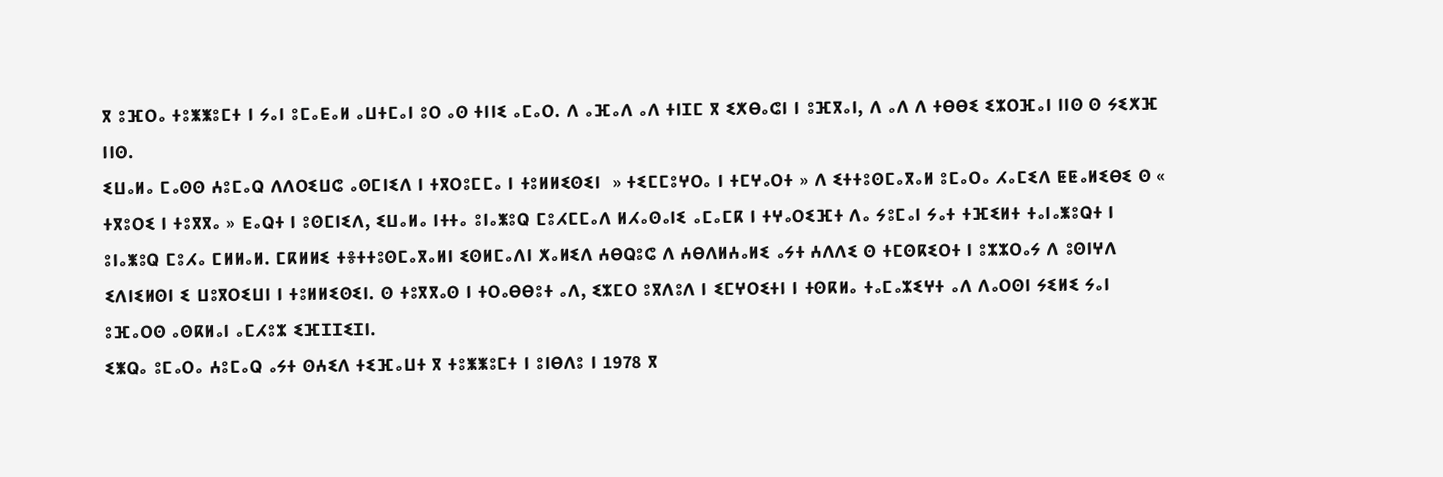ⴳ ⵓⴼⵔⴰ ⵜⵓⵥⵥⵓⵎⵜ ⵏ ⵢⴰⵏ ⵓⵎⴰⴹⴰⵍ ⴰⵡⵜⵎⴰⵏ ⵓⵔ ⴰⵙ ⵜⵏⵏⵉ ⴰⵎⴰⵔ. ⴷ ⴰⴼⴰⴷ ⴰⴷ ⵜⵏⵊⵎ ⴳ ⵉⵅⴱⴰⵛⵏ ⵏ ⵓⴼⴳⴰⵏ, ⴷ ⴰⴷ ⴷ ⵜⴱⴱⵉ ⵉⵣⵔⴼⴰⵏ ⵏⵏⵙ ⵙ ⵢⵉⵅⴼ ⵏⵏⵙ.
ⵉⵡⴰⵍⴰ ⵎⴰⵙⵙ ⵄⵓⵎⴰⵕ ⴷⴷⵔⵉⵡⵛ ⴰⵙⵎⵏⵉⴷ ⵏ ⵜⴳⵔⵓⵎⵎⴰ ⵏ ⵜⵓⵍⵍⵉⵙⵉⵏ  » ⵜⵉⵎⵎⵓⵖⵔⴰ ⵏ ⵜⵎⵖⴰⵔⵜ » ⴷ ⵉⵜⵜⵓⵙⵎⴰⴳⴰⵍ ⵓⵎⴰⵔⴰ ⵃⴰⵎⵉⴷ ⵟⵟⴰⵍⵉⴱⵉ ⵙ « ⵜⴳⵓⵔⵉ ⵏ ⵜⵓⴳⴳⴰ » ⴹⴰⵕⵜ ⵏ ⵓⵙⵎⵏⵉⴷ, ⵉⵡⴰⵍⴰ ⵏⵜⵜⴰ ⵓⵏⴰⵥⵓⵕ ⵎⵓⵃⵎⵎⴰⴷ ⵍⵃⴰⵙⴰⵏⵉ ⴰⵎⴰⵎⴽ ⵏ ⵜⵖⴰⵔⵉⴼⵜ ⴷⴰ ⵢⵓⵎⴰⵏ ⵢⴰⵜ ⵜⴼⵉⵍⵜ ⵜⴰⵏⴰⵥⵓⵕⵜ ⵏ ⵓⵏⴰⵥⵓⵕ ⵎⵓⵃⴰ ⵎⵍⵍⴰⵍ. ⵎⴽⵍⵍⵉ ⵜⴻⵜⵜⵓⵙⵎⴰⴳⴰⵍⵏ ⵉⵙⵍⵎⴰⴷⵏ ⵅⴰⵍⵉⴷ ⵄⴱⵕⵓⵛ ⴷ ⵄⴱⴷⵍⵄⴰⵍⵉ ⴰⵢⵜ ⵄⴷⴷⵉ ⵙ ⵜⵎⵙⴽⵉⵔⵜ ⵏ ⵓⵣⵣⵔⴰⵢ ⴷ ⵓⵙⵏⵖⴷ ⵉⴷⵏⵉⵍⵙⵏ ⵉ ⵡⵓⴳⵔⵉⵡⵏ ⵏ ⵜⵓⵍⵍⵉⵙⵉⵏ. ⵙ ⵜⵓⴳⴳⴰⵙ ⵏ ⵜⵔⴰⴱⴱⵓⵜ ⴰⴷ, ⵉⵣⵎⵔ ⵓⴳⴷⵓⴷ ⵏ ⵉⵎⵖⵔⵉⵜⵏ ⵏ ⵜⵙⴽⵍⴰ ⵜⴰⵎⴰⵣⵉⵖⵜ ⴰⴷ ⴷⴰⵔⵙⵏ ⵢⵉⵍⵉ ⵢⴰⵏ ⵓⴼⴰⵔⵙ ⴰⵙⴽⵍⴰⵏ ⴰⵎⵃⵓⵣ ⵉⴼⵊⵊⵉⵊⵏ.
ⵉⵥⵕⴰ ⵓⵎⴰⵔⴰ ⵄⵓⵎⴰⵕ ⴰⵢⵜ ⵙⵄⵉⴷ ⵜⵉⴼⴰⵡⵜ ⴳ ⵜⵓⵥⵥⵓⵎⵜ ⵏ ⵓⵏⴱⴷⵓ ⵏ 1978 ⴳ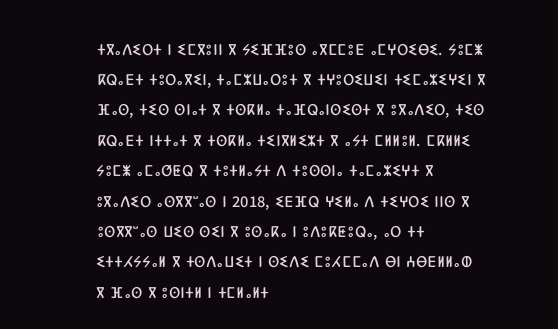ⵜⴳⴰⴷⵉⵔⵜ ⵏ ⵉⵎⴳⵓⵏⵏ ⴳ ⵢⵉⴼⴼⵓⵙ ⴰⴳⵎⵎⵓⴹ ⴰⵎⵖⵔⵉⴱⵉ. ⵢⵓⵎⵥ ⴽⵕⴰⴹⵜ ⵜⵓⵔⴰⴳⵉⵏ, ⵜⴰⵎⵣⵡⴰⵔⵓⵜ ⴳ ⵜⵖⵓⵔⵉⵡⵉⵏ ⵜⵉⵎⴰⵣⵉⵖⵉⵏ ⴳ ⴼⴰⵙ, ⵜⵉⵙ ⵙⵏⴰⵜ ⴳ ⵜⵙⴽⵍⴰ ⵜⴰⴼⵕⴰⵏⵙⵉⵙⵜ ⴳ ⵓⴳⴰⴷⵉⵔ, ⵜⵉⵙ ⴽⵕⴰⴹⵜ ⵏⵜⵜⴰⵜ ⴳ ⵜⵙⴽⵍⴰ ⵜⵉⵏⴳⵍⵉⵣⵜ ⴳ ⴰⵢⵜ ⵎⵍⵍⵓⵍ. ⵎⴽⵍⵍⵉ ⵢⵓⵎⵥ ⴰⵎⴰⵚⵟⵕ ⴳ ⵜⵓⵜⵍⴰⵢⵜ ⴷ ⵜⵓⵙⵙⵏⴰ ⵜⴰⵎⴰⵣⵉⵖⵜ ⴳ ⵓⴳⴰⴷⵉⵔ ⴰⵙⴳⴳⵯⴰⵙ ⵏ 2018, ⵉⴹⴼⵕ ⵖⵉⵍⴰ ⴷ ⵜⵉⵖⵔⵉ ⵏⵏⵙ ⴳ ⵓⵙⴳⴳⵯⴰⵙ ⵡⵉⵙ ⵙⵉⵏ ⴳ ⵓⵙⴰⴽⴰ ⵏ ⵓⴷⵓⴽⵟⵓⵕⴰ, ⴰⵔ ⵜⵜ ⵉⵜⵜⵃⵢⵢⴰⵍ ⴳ ⵜⵙⴷⴰⵡⵉⵜ ⵏ ⵙⵉⴷⵉ ⵎⵓⵃⵎⵎⴰⴷ ⴱⵏ ⵄⴱⴹⵍⵍⴰⵀ ⴳ ⴼⴰⵙ ⴳ ⵓⵙⵏⵜⵍ ⵏ ⵜⵎⵍⴰⵍⵜ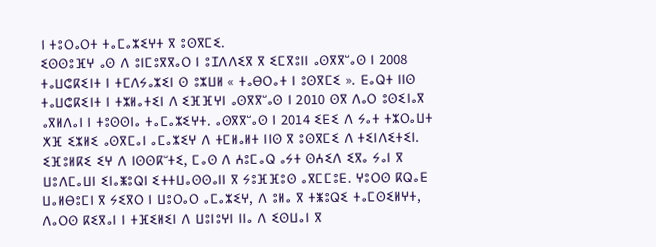ⵏ ⵜⵓⵔⴰⵔⵜ ⵜⴰⵎⴰⵣⵉⵖⵜ ⴳ ⵓⵙⴳⵎⵉ.
ⵉⵙⵙⵓⴼⵖ ⴰⵙ ⴷ ⵓⵏⵎⵓⴳⴳⴰⵔ ⵏ ⵓⵊⴷⴷⵉⴳ ⴳ ⵉⵎⴳⵓⵏⵏ ⴰⵙⴳⴳⵯⴰⵙ ⵏ 2008 ⵜⴰⵡⵛⴽⵉⵏⵜ ⵏ ⵜⵎⴷⵢⴰⵣⵉⵏ ⵙ ⵓⵣⵡⵍ « ⵜⴰⴱⵔⴰⵜ ⵏ ⵓⵙⴳⵎⵉ ». ⴹⴰⵕⵜ ⵏⵏⵙ ⵜⴰⵡⵛⴽⵉⵏⵜ ⵏ ⵜⵣⵍⴰⵜⵉⵏ ⴷ ⵉⴼⴼⵖⵏ ⴰⵙⴳⴳⵯⴰⵙ ⵏ 2010 ⵙⴳ ⴷⴰⵔ ⵓⵙⵉⵏⴰⴳ ⴰⴳⵍⴷⴰⵏ ⵏ ⵜⵓⵙⵙⵏⴰ ⵜⴰⵎⴰⵣⵉⵖⵜ. ⴰⵙⴳⴳⵯⴰⵙ ⵏ 2014 ⵉⴹⵉ ⴷ ⵢⴰⵜ ⵜⵣⵔⴰⵡⵜ ⵅⴼ ⵉⵣⵍⵉ ⴰⵙⴳⵎⴰⵏ ⴰⵎⴰⵣⵉⵖ ⴷ ⵜⵎⵍⴰⵍⵜ ⵏⵏⵙ ⴳ ⵓⵙⴳⵎⵉ ⴷ ⵜⵉⵏⴷⵉⵜⵉⵏ.
ⵉⴼⵓⵍⴽⵉ ⵉⵖ ⴷ ⵏⵙⵙⴽⵯⵜⵉ, ⵎⴰⵙ ⴷ ⵄⵓⵎⴰⵕ ⴰⵢⵜ ⵙⵄⵉⴷ ⵉⴳⴰ ⵢⴰⵏ ⴳ ⵡⵓⴷⵎⴰⵡⵏ ⵉⵏⴰⵥⵓⵕⵏ ⵉⵜⵜⵡⴰⵙⵙⴰⵏⵏ ⴳ ⵢⵓⴼⴼⵓⵙ ⴰⴳⵎⵎⵓⴹ. ⵖⵓⵔⵙ ⴽⵕⴰⴹ ⵡⴰⵍⴱⵓⵎⵏ ⴳ ⵢⵉⴳⵔ ⵏ ⵡⵓⵔⴰⵔ ⴰⵎⴰⵣⵉⵖ, ⴷ ⵓⵍⴰ ⴳ ⵜⵥⵓⵕⵉ ⵜⴰⵎⵙⵉⵍⵖⵜ, ⴷⴰⵔⵙ ⴽⵉⴳⴰⵏ ⵏ ⵜⴼⵉⵍⵉⵏ ⴷ ⵡⵓⵏⵓⵖⵏ ⵏⵏⴰ ⴷ ⵉⵙⵡⴰⵏ ⴳ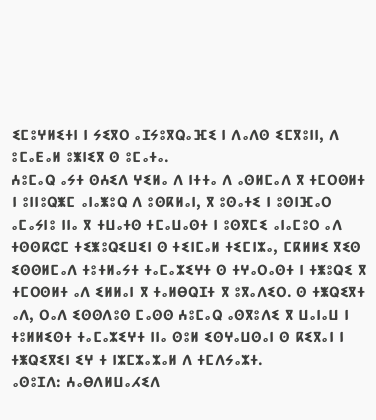ⵉⵎⵓⵖⵍⵉⵜⵏ ⵏ ⵢⵉⴳⵔ ⴰⵊⵢⵓⴳⵕⴰⴼⵉ ⵏ ⴷⴰⴷⵙ ⵉⵎⴳⵓⵏⵏ, ⴷ ⵓⵎⴰⴹⴰⵍ ⵓⵥⵏⵉⴳ ⵙ ⵓⵎⴰⵜⴰ.
ⵄⵓⵎⴰⵕ ⴰⵢⵜ ⵙⵄⵉⴷ ⵖⵉⵍⴰ ⴷ ⵏⵜⵜⴰ ⴷ ⴰⵙⵍⵎⴰⴷ ⴳ ⵜⵎⵔⵙⵍⵜ ⵏ ⵓⵏⵏⵓⵕⵥⵎ ⴰⵏⴰⵥⵓⵕ ⴷ ⵓⵙⴽⵍⴰⵏ, ⴳ ⵓⵙⴰⵜⵉ ⵏ ⵓⵙⵏⴼⴰⵔ ⴰⵎⴰⵢⵏⵓ ⵏⵏⴰ ⴳ ⵜⵡⴰⵜⵙ ⵜⵎⴰⵡⴰⵙⵜ ⵏ ⵓⵙⴳⵎⵉ ⴰⵏⴰⵎⵓⵔ ⴰⴷ ⵜⵙⵙⴽⵛⵎ ⵜⵉⵥⵓⵕⵉⵡⵉⵏ ⵙ ⵜⵉⵏⵎⴰⵍ ⵜⵉⵎⵏⵣⴰ, ⵎⴽⵍⵍⵉ ⴳⵉⵙ ⵉⵙⵙⵍⵎⴰⴷ ⵜⵓⵜⵍⴰⵢⵜ ⵜⴰⵎⴰⵣⵉⵖⵜ ⵙ ⵜⵖⴰⵔⴰⵙⵜ ⵏ ⵜⵥⵓⵕⵉ ⴳ ⵜⵎⵔⵙⵍⵜ ⴰⴷ ⵉⵍⵍⴰⵏ ⴳ ⵜⴰⵍⴱⵕⵊⵜ ⴳ ⵓⴳⴰⴷⵉⵔ. ⵙ ⵜⵥⵕⵉⴳⵜ ⴰⴷ, ⵔⴰⴷ ⵉⵙⵙⴷⵓⵙ ⵎⴰⵙⵙ ⵄⵓⵎⴰⵕ ⴰⵙⴳⵓⴷⵉ ⴳ ⵡⴰⵏⴰⵡ ⵏ ⵜⵓⵍⵍⵉⵙⵜ ⵜⴰⵎⴰⵣⵉⵖⵜ ⵏⵏⴰ ⵙⵓⵍ ⵉⵙⵖⴰⵡⵙⴰⵏ ⵙ ⴽⵉⴳⴰⵏ ⵏ ⵜⵥⵕⵉⴳⵉⵏ ⵉⵖ ⵜ ⵏⵣⵎⵣⴰⵣⴰⵍ ⴷ ⵜⵎⴷⵢⴰⵣⵜ.
ⴰⵙⵓⵊⴷ: ⵄⴰⴱⴷⵍⵡⴰⵃⵉⴷ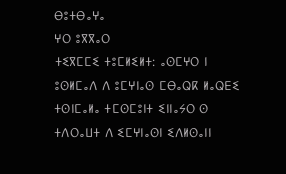ⴱⵓⵜⴱⴰⵖⴰ
ⵖⵔ ⵓⴳⴳⴰⵔ
ⵜⵉⴳⵎⵎⵉ ⵜⵓⵎⵍⵉⵍⵜ: ⴰⵙⵎⵖⵔ ⵏ ⵓⵙⵍⵎⴰⴷ ⴷ ⵓⵎⵖⵏⴰⵙ ⵎⴱⴰⵕⴽ ⵍⴰⵕⴹⵉ
ⵜⵙⵏⵎⴰⵍⴰ ⵜⵎⵙⵎⵓⵏⵜ ⵉⵏⵏⴰⵢⵔ ⵙ ⵜⴷⵔⴰⵡⵜ ⴷ ⵉⵎⵖⵏⴰⵙⵏ ⵉⴷⵍⵙⴰⵏⵏ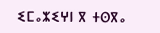ⵉⵎⴰⵣⵉⵖⵏ ⴳ ⵜⵙⴳⴰ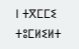ⵏ ⵜⴳⵎⵎⵉ ⵜⵓⵎⵍⵉⵍⵜ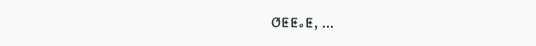ⵚⵟⵟⴰⵟ, ...